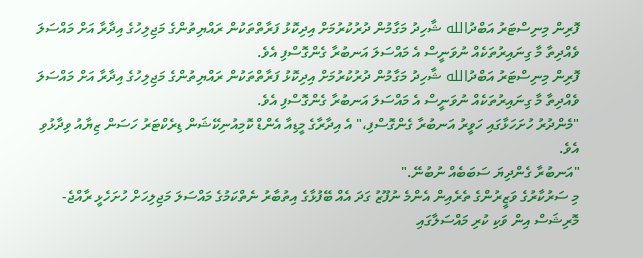ފޮރިން މިނިސްޓަރު އަބްދުالله ޝާހިދު މަގާމުން ދުރުކުރުމަށް އިދިކޮޅު ފަރާތްތަކުން ރައްޔިތުންގެ މަޖިލިހުގެ އިދާރާ އަށް މައްސަލަ ވެއްދިތާ މާ ގިނައިރުތަކެއް ނުވަނީސް އެ މައްސަލަ އަނބުރާ ގެންގޮސްފި އެވެ.
ފޮރިން މިނިސްޓަރު އަބްދުالله ޝާހިދު މަގާމުން ދުރުކުރުމަށް އިދިކޮޅު ފަރާތްތަކުން ރައްޔިތުންގެ މަޖިލިހުގެ އިދާރާ އަށް މައްސަލަ ވެއްދިތާ މާ ގިނައިރުތަކެއް ނުވަނީސް އެ މައްސަލަ އަނބުރާ ގެންގޮސްފި އެވެ.
"މެންދުރު ހުށަހަޅާގައި ހަވީރު އަނބުރާ ގެންގޮސްފި،" އެ އިދާރާގެ މީޑިއާ އެންޑް ކޮމިއުނިކޭޝަން ޑިރެކްޓަރު ހަސަން ޒިޔާއު ވިދާޅުވި އެވެ.
"އަނބުރާ ގެންދިޔަ ސަބަބެއް ނުބުނޭ."
މި ސަރުކާރުގެ ވަޒީރުންގެ ތެރެއިން އެންމެ ނުފޫޒު ގަދަ އެއް ބޭފުޅާގެ އިތުބާރު ނެތްކަމުގެ މައްސަލަ މަޖިލިހަށް ހުށަހެޅީ ރާއްޖެ-މޮރިޝަސް އިން ވަކި ކުރި މައްސަލާގައި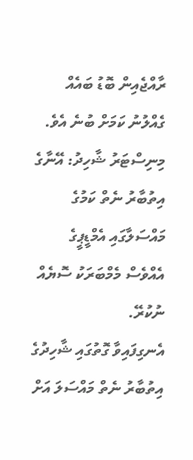ރާއްޖެއިން ބޮޑު ބައެއް ގެއްލުނު ކަމަށް ބުނެ އެވެ.
މިނިސްޓަރު ޝާހިދު: އޭނާގެ އިތުބާރު ނެތް ކަމުގެ މައްސަލާގައި އެމްޑީޕީގެ އެއްވެސް މެމްބަރަކު ސޮޔެއް ނުކުރޭ.
އެނގިފައިވާ ގޮތުގައި ޝާހިދުގެ އިތުބާރު ނެތް މައްސަލަ އަށް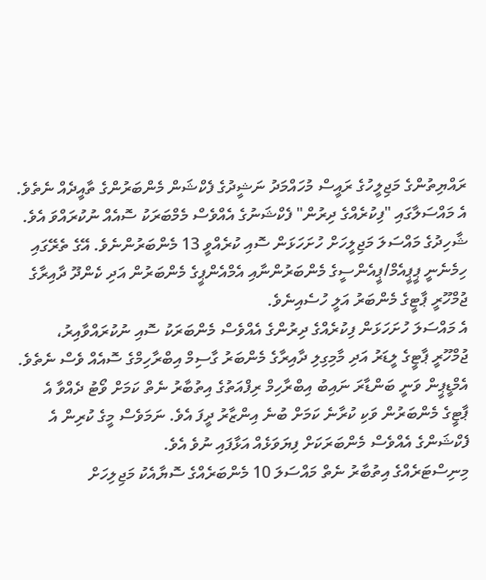ރައްޔިތުންގެ މަޖިލީހުގެ ރައީސް މުހައްމަދު ނަޝީދުގެ ފެކްޝަން މެންބަރުންގެ ތާއީދެއް ނެތެވެ. އެ މައްސަލާގައި "ފިކުރެއްގެ ދިރުން" ފެކްޝަނުގެ އެއްވެސް މެމްބަރަކު ސޮއެއް ނުކުރައްވަ އެވެ.
ޝާހިދުގެ މައްސަލަ މަޖިލީހަށް ހުށަހަޅަން ސޮއި ކުރެއްވީ 13 މެންބަރުންނެވެ. އޭގެ ތެރޭގައި ހިމެނެނީ ޕީޕީއެމް/ޕީއެންސީގެ މެންބަރުންނާއި އެމްއެންޕީގެ މެންބަރުން އަދި ކެންދޫ ދާއިރާގެ ޖުމްހޫރީ ޕާޓީގެ މެންބަރު އަލީ ހުސެއިނެވެ.
އެ މައްސަލަ ހުށަހަޅަން ފިކުރެއްގެ ދިރުންގެ އެއްވެސް މެންބަރަކު ސޮއި ނުކުރައްވާއިރު، ޖުމްހޫރީ ޕާޓީގެ ލީޑަރު އަދި މާމިގިލި ދާއިރާގެ މެންބަރު ގާސިމް އިބްރާހިމްގެ ސޮއެއް ވެސް ނެތެވެ.
އެމްޑީޕީން ވަނީ ބަންޑާރަ ނައިބު އިބްރާހިމް ރިފްއަތުގެ އިތުބާރު ނެތް ކަމަށް ވޯޓު ދެއްވާ އެ ޕާޓީގެ މެންބަރުން ވަކި ކުރާނެ ކަމަށް ބުނެ އިންޒާރު ދީފަ އެވެ. ނަމަވެސް މީގެ ކުރިން އެ ފެކްޝަންގެ އެއްވެސް މެންބަރަކަށް ފިޔަވަޅެއް އަޅާފައި ނުވެ އެވެ.
މިނިސްޓަރެއްގެ އިތުބާރު ނެތް މައްސަލަ 10 މެންބަރެއްގެ ސޮޔާއެކު މަޖިލިހަށް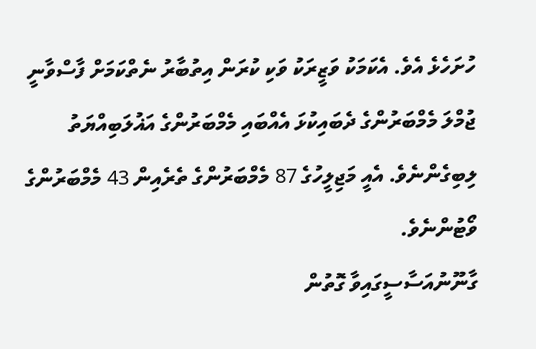ހުށަހެޅެ އެވެ. އެކަމަކު ވަޒީރަކު ވަކި ކުރަން އިތުބާރު ނެތްކަމަށް ފާސްވާނީ ޖުމްލަ މެމްބަރުންގެ ދެބައިކުޅަ އެއްބައި މެމްބަރުންގެ އަޣުލަބިއްޔަތު ލިބިގެންނެވެ. އެއީ މަޖިލީހުގެ 87 މެމްބަރުންގެ ތެރެއިން 43 މެމްބަރުންގެ ވޯޓުންނެވެ.
ގާނޫނުއަސާސީގައިވާ ގޮތުން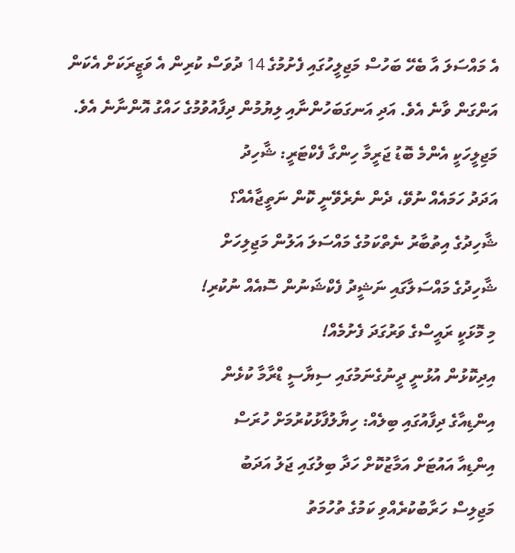އެ މައްސަލަ އާ ބެހޭ ބަހުސް މަޖިލީހުގައި ފެށުމުގެ 14 ދުވަސް ކުރިން އެ ވަޒީރަކަށް އެކަން އަންގަން ވާނެ އެވެ. އަދި އަނގަބަހުންނާއި ލިޔުމުން ދިފާއުވުމުގެ ހައްގު އޮންނާނެ އެވެ.
މަޖިލީހަކީ އެންމެ ބޮޑު ޖަރީމާ ހިންގާ ފެކްޓަރީ: ޝާހިދު
އަދަދު ހަމައެއް ނުވޭ، ދެން ނެރެވޭނީ ކޮން ނަތީޖާއެއް؟
ޝާހިދުގެ އިތުބާރު ނެތްކަމުގެ މައްސަލަ އަލުން މަޖިލިހަށް
ޝާހިދުގެ މައްސަލާގައި ނަޝީދު ފެކްޝަނުން ސޮއެއް ނުކުރި!
މި މޮޅަކީ ރައީސްގެ ވަރުގަދަ ފެށުމެއް!
އިދިކޮޅުން އުޅުނީ ދީނުގެނަމުގައި ސިޔާސީ ޑްރާމާ ކުޅެން
އިންޑިއާގެ ދިފާއުގައި ބިލެއް: ހިޔާލުފާޅުކުރުމަށް ހުރަސް
އިންޑިއާ އައުޓަށް އަމާޒުކޮށް ހަދާ ބިލުގައި ޖަލު އަދަބު
މަޖިލިސް ހަރާބުކުރެއްވި ކަމުގެ ތުހުމަތު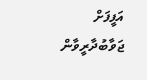އަފީފަށް
ޖަވާބުދާރީވާން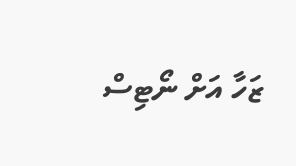ޒަހާ އަށް ނޯޓިސް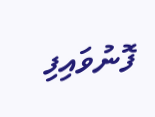ފޮނުވައިފި